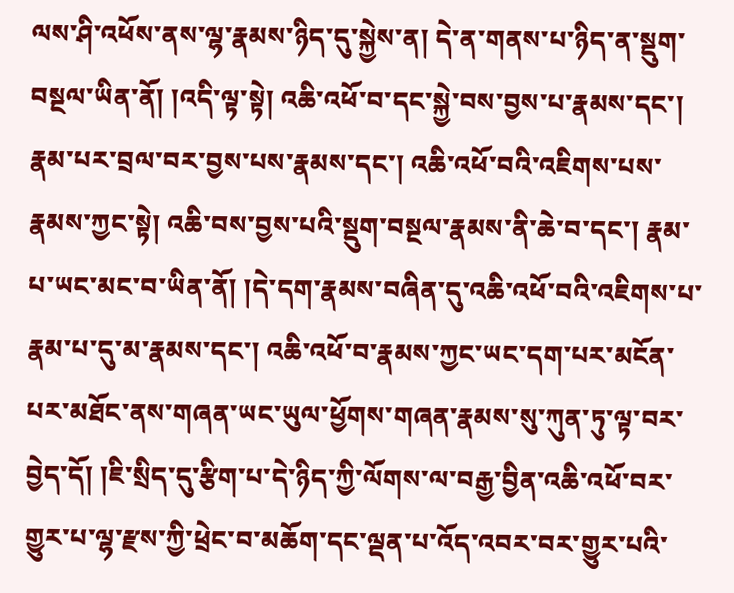ལས་ཤི་འཕོས་ནས་ལྷ་རྣམས་ཉིད་དུ་སྐྱེས་ན། དེ་ན་གནས་པ་ཉིད་ན་སྡུག་བསྔལ་ཡིན་ནོ། །འདི་ལྟ་སྟེ། འཆི་འཕོ་བ་དང་སྐྱེ་བས་བྱས་པ་རྣམས་དང་། རྣམ་པར་བྲལ་བར་བྱས་པས་རྣམས་དང་། འཆི་འཕོ་བའི་འཇིགས་པས་རྣམས་ཀྱང་སྟེ། འཆི་བས་བྱས་པའི་སྡུག་བསྔལ་རྣམས་ནི་ཆེ་བ་དང་། རྣམ་པ་ཡང་མང་བ་ཡིན་ནོ། །དེ་དག་རྣམས་བཞིན་དུ་འཆི་འཕོ་བའི་འཇིགས་པ་རྣམ་པ་དུ་མ་རྣམས་དང་། འཆི་འཕོ་བ་རྣམས་ཀྱང་ཡང་དག་པར་མངོན་པར་མཐོང་ནས་གཞན་ཡང་ཡུལ་ཕྱོགས་གཞན་རྣམས་སུ་ཀུན་ཏུ་ལྟ་བར་བྱེད་དོ། །ཇི་སྲིད་དུ་རྩིག་པ་དེ་ཉིད་ཀྱི་ལོགས་ལ་བརྒྱ་བྱིན་འཆི་འཕོ་བར་གྱུར་པ་ལྷ་རྫས་ཀྱི་ཕྲེང་བ་མཆོག་དང་ལྡན་པ་འོད་འབར་བར་གྱུར་པའི་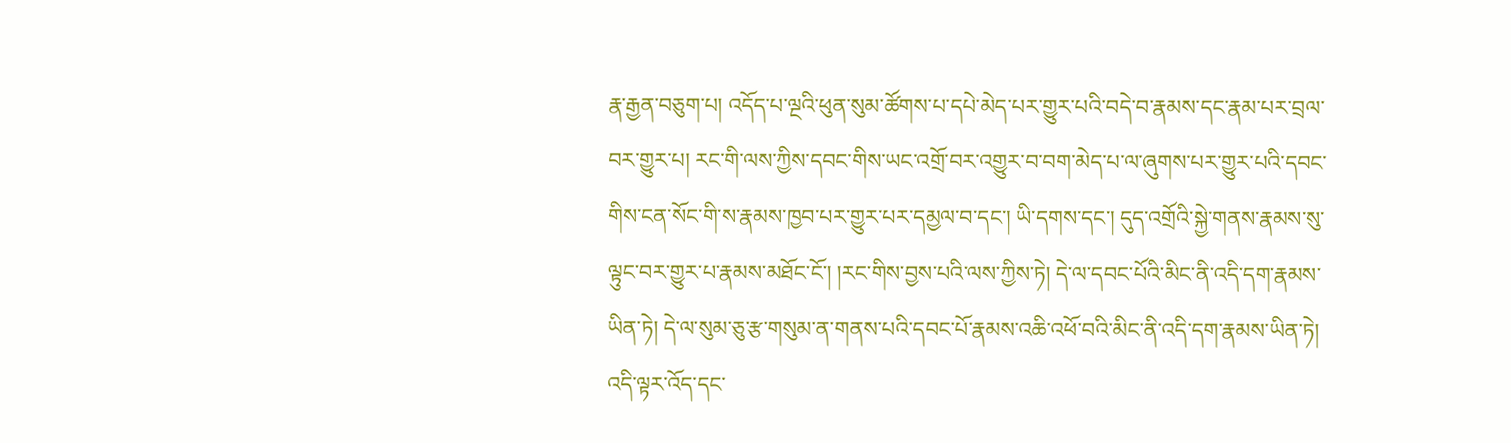རྣ་རྒྱན་བཅུག་པ། འདོད་པ་ལྔའི་ཕུན་སུམ་ཚོགས་པ་དཔེ་མེད་པར་གྱུར་པའི་བདེ་བ་རྣམས་དང་རྣམ་པར་བྲལ་བར་གྱུར་པ། རང་གི་ལས་ཀྱིས་དབང་གིས་ཡང་འགྲོ་བར་འགྱུར་བ་བག་མེད་པ་ལ་ཞུགས་པར་གྱུར་པའི་དབང་གིས་ངན་སོང་གི་ས་རྣམས་ཁྱབ་པར་གྱུར་པར་དམྱལ་བ་དང་། ཡི་དགས་དང་། དུད་འགྲོའི་སྐྱེ་གནས་རྣམས་སུ་ལྟུང་བར་གྱུར་པ་རྣམས་མཐོང་ངོ་། །རང་གིས་བྱས་པའི་ལས་ཀྱིས་ཏེ། དེ་ལ་དབང་པོའི་མིང་ནི་འདི་དག་རྣམས་ཡིན་ཏེ། དེ་ལ་སུམ་ཅུ་རྩ་གསུམ་ན་གནས་པའི་དབང་པོ་རྣམས་འཆི་འཕོ་བའི་མིང་ནི་འདི་དག་རྣམས་ཡིན་ཏེ། འདི་ལྟར་འོད་དང་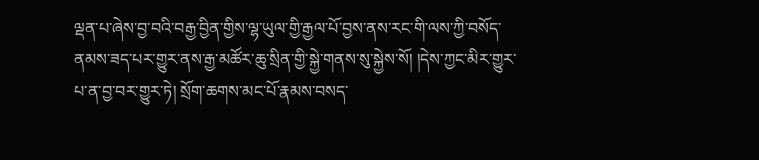ལྡན་པ་ཞེས་བྱ་བའི་བརྒྱ་བྱིན་གྱིས་ལྷ་ཡུལ་གྱི་རྒྱལ་པོ་བྱས་ནས་རང་གི་ལས་ཀྱི་བསོད་ནམས་ཟད་པར་གྱུར་ནས་རྒྱ་མཚོར་ཆུ་སྲིན་གྱི་སྐྱེ་གནས་སུ་སྐྱེས་སོ། །དེས་ཀྱང་མིར་གྱུར་པ་ན་བྱ་བར་གྱུར་ཏེ། སྲོག་ཆགས་མང་པོ་རྣམས་བསད་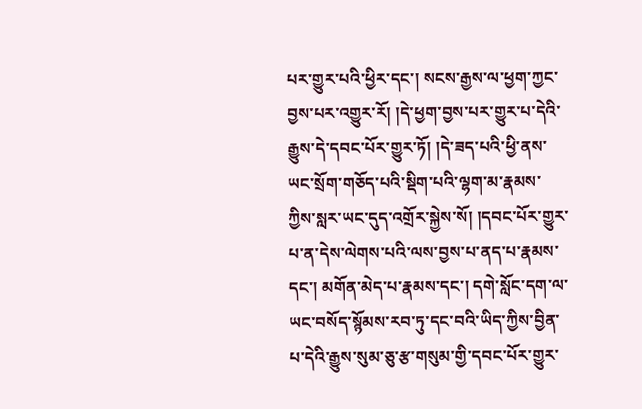པར་གྱུར་པའི་ཕྱིར་དང་། སངས་རྒྱས་ལ་ཕྱག་ཀྱང་བྱས་པར་འགྱུར་རོ། །དེ་ཕྱག་བྱས་པར་གྱུར་པ་དེའི་རྒྱུས་དེ་དབང་པོར་གྱུར་ཏོ། །དེ་ཟད་པའི་ཕྱི་ནས་ཡང་སྲོག་གཅོད་པའི་སྡིག་པའི་ལྷག་མ་རྣམས་ཀྱིས་སླར་ཡང་དུད་འགྲོར་སྐྱེས་སོ། །དབང་པོར་གྱུར་པ་ན་དེས་ལེགས་པའི་ལས་བྱས་པ་ནད་པ་རྣམས་དང་། མགོན་མེད་པ་རྣམས་དང་། དགེ་སློང་དག་ལ་ཡང་བསོད་སྙོམས་རབ་ཏུ་དང་བའི་ཡིད་ཀྱིས་བྱིན་པ་དེའི་རྒྱུས་སུམ་ཅུ་རྩ་གསུམ་གྱི་དབང་པོར་གྱུར་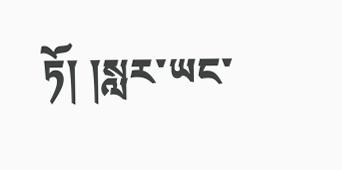ཏོ། །སླར་ཡང་